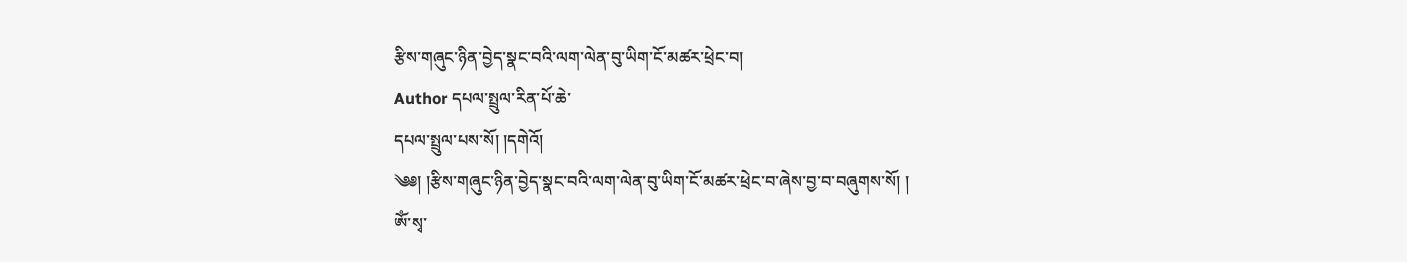རྩིས་གཞུང་ཉིན་བྱེད་སྣང་བའི་ལག་ལེན་བུ་ཡིག་ངོ་མཚར་ཕྲེང་བ།
Author དཔལ་སྤྲུལ་རིན་པོ་ཆེ་
དཔལ་སྤྲུལ་པས་སོ། །དགེའོ།
༄༅། །རྩིས་གཞུང་ཉིན་བྱེད་སྣང་བའི་ལག་ལེན་བུ་ཡིག་ངོ་མཚར་ཕྲེང་བ་ཞེས་བྱ་བ་བཞུགས་སོ། །
ཨོཾ་སྭ་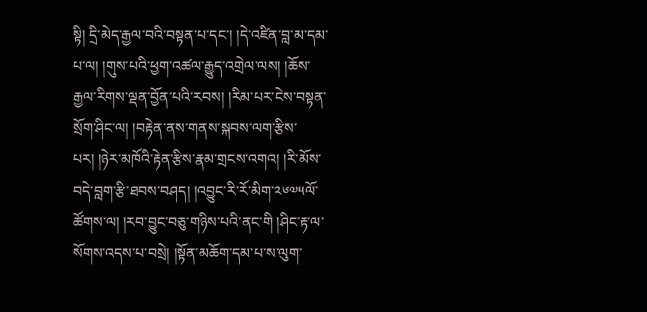སྟི། དྲི་མེད་རྒྱལ་བའི་བསྟན་པ་དང་། །དེ་འཛིན་བླ་མ་དམ་པ་ལ། །གུས་པའི་ཕྱག་འཚལ་རྒྱུད་འགྲེལ་ལས། །ཆོས་རྒྱལ་རིགས་ལྡན་བྱོན་པའི་རབས། །རིམ་པར་ངེས་བསྟན་སྲོག་ཤིང་ལ། །བརྟེན་ནས་གནས་སྐབས་ལག་རྩིས་པར། །ཉེར་མཁོའི་རྟེན་རྩིས་རྣམ་གྲངས་འགའ། །རི་མོས་བདེ་བླག་རྩི་ཐབས་བཤད། །འབྱུང་རི་རོ་མིག་༢༦༧༥ལོ་ཚོགས་ལ། །རབ་བྱུང་བཅུ་གཉིས་པའི་ནང་གི །ཤིང་རྟ་ལ་སོགས་འདས་པ་བསྲེ། །སྟོན་མཆོག་དམ་པ་ས་ལུག་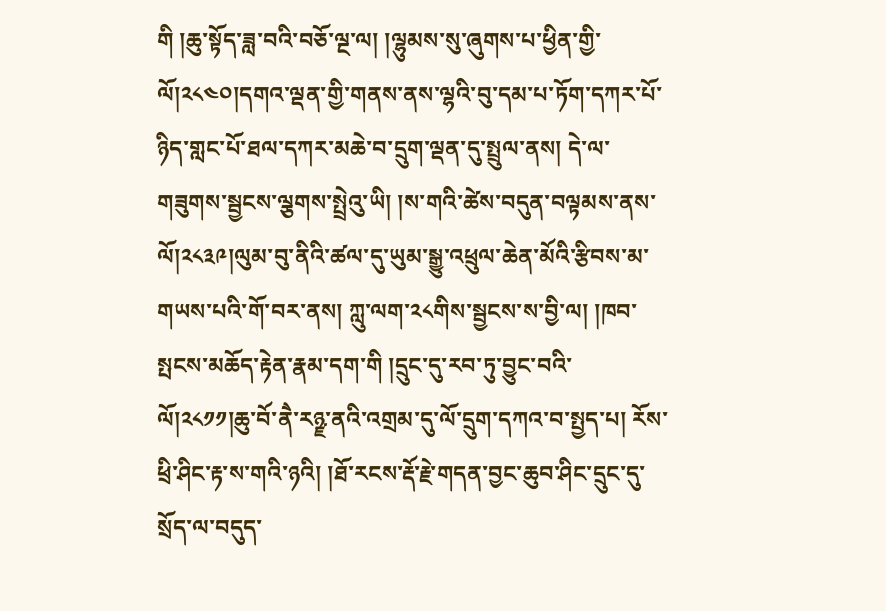གི །ཆུ་སྟོད་ཟླ་བའི་བཅོ་ལྔ་ལ། །ལྷུམས་སུ་ཞུགས་པ་ཕྱིན་གྱི་ལོ།༢༨༤༠།དགའ་ལྡན་གྱི་གནས་ནས་ལྷའི་བུ་དམ་པ་ཏོག་དཀར་པོ་ཉིད་གླང་པོ་ཐལ་དཀར་མཆེ་བ་དྲུག་ལྡན་དུ་སྤྲུལ་ནས། དེ་ལ་གཟུགས་སྦྱངས་ལྕགས་སྤྲེའུ་ཡི། །ས་གའི་ཚེས་བདུན་བལྟམས་ནས་ལོ།༢༨༣༩།ལུམ་བུ་ནིའི་ཚལ་དུ་ཡུམ་སྒྱུ་འཕྲུལ་ཆེན་མོའི་རྩིབས་མ་གཡས་པའི་གོ་བར་ནས། ཀླུ་ལག་༢༨གིས་སྦྱངས་ས་བྱི་ལ། །ཁབ་སྤངས་མཆོད་རྟེན་རྣམ་དག་གི །དྲུང་དུ་རབ་ཏུ་བྱུང་བའི་ལོ།༢༨༡༡།ཆུ་བོ་ནཻ་རཉྫ་ནའི་འགྲམ་དུ་ལོ་དྲུག་དཀའ་བ་སྤྱད་པ། རོས་ཕྲི་ཤིང་རྟ་ས་གའི་ཉའི། །ཐོ་རངས་རྡོ་རྗེ་གདན་བྱང་ཆུབ་ཤིང་དྲུང་དུ་སྲོད་ལ་བདུད་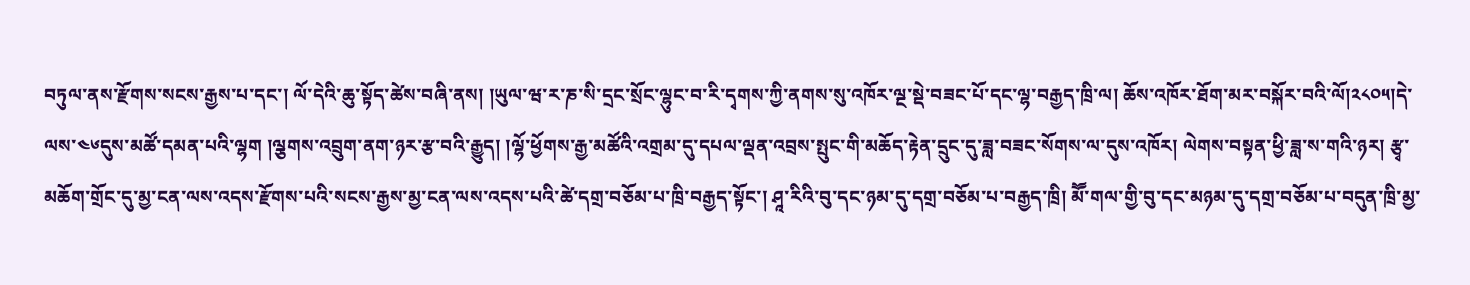བཏུལ་ནས་རྫོགས་སངས་རྒྱས་པ་དང་། ལོ་དེའི་ཆུ་སྟོད་ཚེས་བཞི་ནས། །ཡུལ་ཝ་ར་ཎ་སི་དྲང་སྲོང་ལྷུང་བ་རི་དྭགས་ཀྱི་ནགས་སུ་འཁོར་ལྔ་སྡེ་བཟང་པོ་དང་ལྷ་བརྒྱད་ཁྲི་ལ། ཆོས་འཁོར་ཐོག་མར་བསྐོར་བའི་ལོ།༢༨༠༥།དེ་ལས་༤༦དུས་མཚོ་དམན་པའི་ལྷག །ལྕགས་འབྲུག་ནག་ཉར་རྩ་བའི་རྒྱུད། །ལྷོ་ཕྱོགས་རྒྱ་མཚོའི་འགྲམ་དུ་དཔལ་ལྡན་འབྲས་སྤུང་གི་མཆོད་རྟེན་དྲུང་དུ་ཟླ་བཟང་སོགས་ལ་དུས་འཁོར། ལེགས་བསྟན་ཕྱི་ཟླ་ས་གའི་ཉར། རྩྭ་མཆོག་གྲོང་དུ་མྱ་ངན་ལས་འདས་རྫོགས་པའི་སངས་རྒྱས་མྱ་ངན་ལས་འདས་པའི་ཚེ་དགྲ་བཅོམ་པ་ཁྲི་བརྒྱད་སྟོང་། ཤཱ་རིའི་བུ་དང་ཉམ་དུ་དགྲ་བཅོམ་པ་བརྒྱད་ཁྲི། མཽ་གལ་གྱི་བུ་དང་མཉམ་དུ་དགྲ་བཅོམ་པ་བདུན་ཁྲི་མྱ་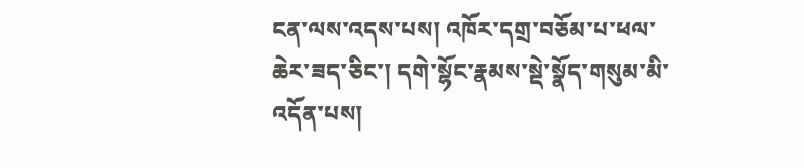ངན་ལས་འདས་པས། འཁོར་དགྲ་བཅོམ་པ་ཕལ་ཆེར་ཟད་ཅིང་། དགེ་སྷོང་རྣམས་སྡེ་སྣོད་གསུམ་མི་འདོན་པས།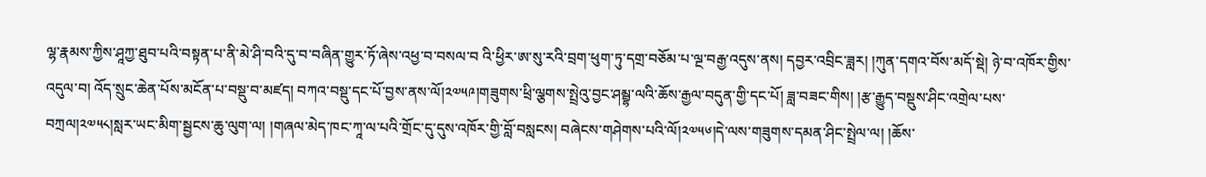ལྷ་རྣམས་ཀྱིས་ཤཱཀྱ་ཐུབ་པའི་བསྟན་པ་ནི་མེ་ཤི་བའི་དུ་བ་བཞིན་གྱུར་ཏོ་ཞེས་འཕྱ་བ་བསལ་བ འི་ཕྱིར་ཨ་སུ་རའི་བྲག་ཕུག་ཏུ་དགྲ་བཅོམ་པ་ལྔ་བརྒྱ་འདུས་ནས། དབྱར་འབྲིང་ཟླར། །ཀུན་དགའ་བོས་མདོ་སྡེ། ཉེ་བ་འཁོར་གྱིས་འདུལ་བ། འོད་སྲུང་ཆེན་པོས་མངོན་པ་བསྡུ་བ་མཛད། བཀའ་བསྡུ་དང་པོ་བྱས་ནས་ལོ།༢༧༥༩།གཟུགས་ཕྲི་ལྕགས་སྤྲེའུ་བྱང་ཤམྦྷ་ལའི་ཆོས་རྒྱལ་བདུན་གྱི་དང་པོ། ཟླ་བཟང་གིས། །རྩ་རྒྱུད་བསྡུས་ཤིང་འགྲེལ་པས་བཀྲལ།༢༧༥༨།སླར་ཡང་མིག་སྦྱངས་ཆུ་ལུག་ལ། །གཞལ་མེད་ཁང་ཀཱ་ལ་པའི་གྲོང་དུ་དུས་འཁོར་གྱི་བློ་བསླངས། བཞེངས་གཤེགས་པའི་ལོ།༢༧༥༦།དེ་ལས་གཟུགས་དམན་ཤིང་སྤྲེལ་ལ། །ཆོས་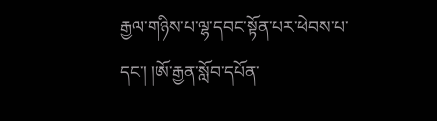རྒྱལ་གཉིས་པ་ལྷ་དབང་སྟོན་པར་ཕེབས་པ་དང་། །ཨོ་རྒྱན་སློབ་དཔོན་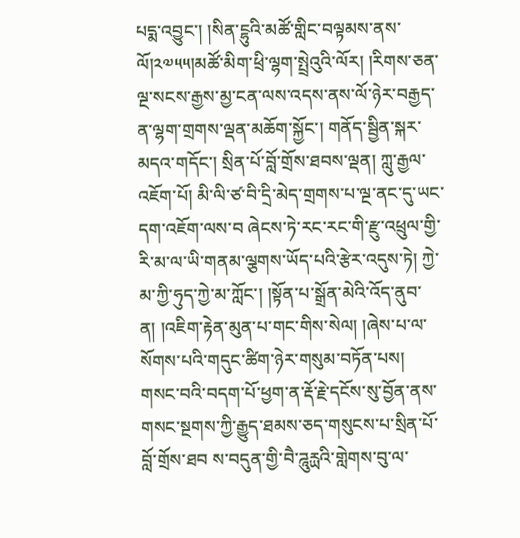པདྨ་འབྱུང་། །སིན་ངྷུའི་མཚོ་གླིང་བལྟམས་ནས་ལོ།༢༧༥༥།མཚོ་མིག་ཕྲི་ལྷག་སྤྲེའུའི་ལོར། །རིགས་ཅན་ལྔ་སངས་རྒྱས་མྱ་ངན་ལས་འདས་ནས་ལོ་ཉེར་བརྒྱད་ན་ལྷག་གྲགས་ལྡན་མཆོག་སྐྱོང་། གནོད་སྦྱིན་སྐར་མདའ་གདོང་། སྲིན་པོ་བློ་གྲོས་ཐབས་ལྡན། ཀླུ་རྒྱལ་འཇོག་པོ། མི་ལི་ཙ་བི་དྲི་མེད་གྲགས་པ་ལྔ་ནང་དུ་ཡང་དག་འཇོག་ལས་བ ཞེངས་ཏེ་རང་རང་གི་རྫུ་འཕྲུལ་གྱི་རི་མ་ལ་ཡི་གནམ་ལྕགས་ཡོད་པའི་རྩེར་འདུས་ཏེ། ཀྱེ་མ་ཀྱི་ཧུད་ཀྱེ་མ་ཀློང་། །སྟོན་པ་སྒྲོན་མེའི་འོད་ནུབ་ན། །འཇིག་རྟེན་མུན་པ་གང་གིས་སེལ། །ཞེས་པ་ལ་སོགས་པའི་གདུང་ཚིག་ཉེར་གསུམ་བཏོན་པས། གསང་བའི་བདག་པོ་ཕྱག་ན་རྡོ་རྗེ་དངོས་སུ་བྱོན་ནས་གསང་སྔགས་ཀྱི་རྒྱུད་ཐམས་ཅད་གསུངས་པ་སྲིན་པོ་བློ་གྲོས་ཐབ ས་བདུན་གྱི་བཻ་ཌཱུརྻའི་གླེགས་བུ་ལ་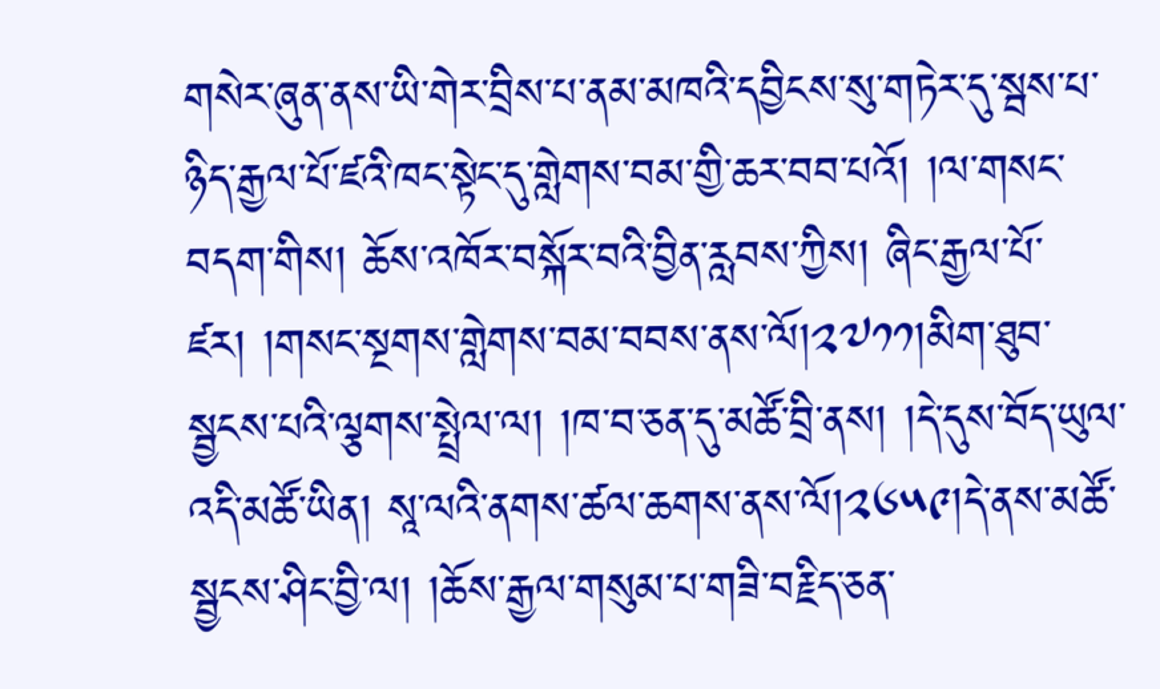གསེར་ཞུན་ནས་ཡི་གེར་བྲིས་པ་ནམ་མཁའི་དབྱིངས་སུ་གཏེར་དུ་སྦས་པ་ཉིད་རྒྱལ་པོ་ཛའི་ཁང་སྟེང་དུ་གླེགས་བམ་གྱི་ཆར་བབ་པའོ། །ལ་གསང་བདག་གིས། ཆོས་འཁོར་བསྐོར་བའི་བྱིན་རླབས་ཀྱིས། ཞིང་རྒྱལ་པོ་ཛར། །གསང་སྔགས་གླེགས་བམ་བབས་ནས་ལོ།༢༧༡༡།མིག་ཐུབ་སྦྱངས་པའི་ལྕགས་སྤྲེལ་ལ། །ཁ་བ་ཅན་དུ་མཚོ་བྲི་ནས། །དེ་དུས་བོད་ཡུལ་འདི་མཚོ་ཡིན། སཱ་ལའི་ནགས་ཚལ་ཆགས་ནས་ལོ།༢༦༥༩།དེ་ནས་མཚོ་སྦྱངས་ཤིང་བྱི་ལ། །ཆོས་རྒྱལ་གསུམ་པ་གཟི་བརྗིད་ཅན་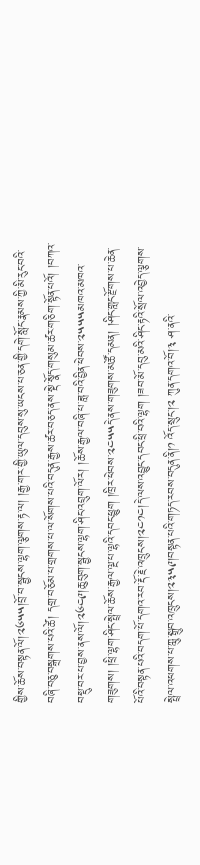གྱིས་ཆོས་བསྟན་ལོ།༢༦༥༥།བྲོ་བ་སྦྱངས་ལྷག་ལྕགས་རྟ་ལ། །རྒྱ་གར་གྱི་ཡུལ་དབུས་སུ་ཡངས་པ་ཅན་གྱི་དགེ་སློང་རྣམས་ཀྱི་མི་རུང་བའི་བཞི་བཅུ་བསྒྲགས་པའི་ཚེ། དགྲ་བཅོམ་པ་གྲགས་པ་ལ་སོགས་པའི་བདུན་རྒྱས་ཚར་བཅད་ནས་སྡེ་སྣོད་གསུམ་ཚར་གཅིག་སྟོན་པའོ། །བཀའ་བསྡུ་བར་པ་བྱས་ནས་ལོ།༢༦༤༩།ཆུ་བུག་སྦྱངས་ལྷག་ཤིང་འབྲུག་ལོར། །ཆོས་རྒྱལ་བཞི་པ་ཟླ་བའི་བྱིན་ཕེབས་༢༥༥༥མཁའ་མཁའ་གཟུགས། །ཕྲི་ལྷག་ཤིང་སྤྲེལ་ཆོས་རྒྱལ་ལྔ་པ་ལྷའི་དབང་ཕྱུག །ཁྲིར་ཕེབས་༢༤༥༥དེ་ནས་གཟུགས་མཚོ་དམན། །ཤིང་གླང་རྫོགས་པ་ཆེན་པོའི་བསྟན་པའི་བདག་པོ་དགའ་རབ་རྡོ་རྗེ་འཁྲུངས།༢༤༡༤།དེ་ལས་འབྱུང་དབང་ཕྲི་བའི་ལྷག །ཟབ་མོ་དབུ་མའི་ཤིང་རྟའི་སྲོལ་འབྱེད་ལྕགས་སྤྲེལ་འཕགས་པ་ཀླུ་སྒྲུབ་འཁྲུངས།༢༣༥༩།བསྟན་པའི་གཏད་རབས་བདུན་ནི།༡ འོད་སྲུང་།༢ ཀུན་དགའ་བོ།༣ ཤ་ནའི་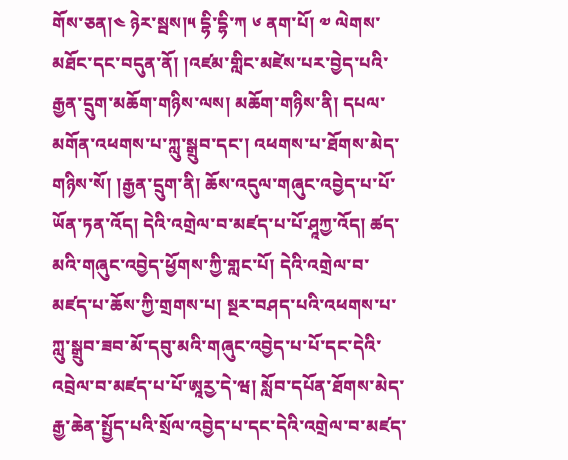གོས་ཅན།༤ ཉེར་སྦས།༥ དྷི་དྷི་ཀ ༦ ནག་པོ། ༧ ལེགས་མཐོང་དང་བདུན་ནོ། །འཛམ་གླིང་མཛེས་པར་བྱེད་པའི་རྒྱན་དྲུག་མཆོག་གཉིས་ལས། མཆོག་གཉིས་ནི། དཔལ་མགོན་འཕགས་པ་ཀླུ་སྒྲུབ་དང་། འཕགས་པ་ཐོགས་མེད་གཉིས་སོ། །རྒྱན་དྲུག་ནི། ཆོས་འདུལ་གཞུང་འབྱེད་པ་པོ་ཡོན་ཏན་འོད། དེའི་འགྲེལ་བ་མཛད་པ་པོ་ཤཱཀྱ་འོད། ཚད་མའི་གཞུང་འབྱེད་ཕྱོགས་ཀྱི་གླང་པོ། དེའི་འགྲེལ་བ་མཛད་པ་ཆོས་ཀྱི་གྲགས་པ། སྔར་བཤད་པའི་འཕགས་པ་ཀླུ་སྒྲུབ་ཟབ་མོ་དབུ་མའི་གཞུང་འབྱེད་པ་པོ་དང་དེའི་འབྲེལ་བ་མཛད་པ་པོ་ཨཱརྱ་དེ་ཝ། སློབ་དཔོན་ཐོགས་མེད་རྒྱ་ཆེན་སྤྱོད་པའི་སྲོལ་འབྱེད་པ་དང་དེའི་འགྲེལ་བ་མཛད་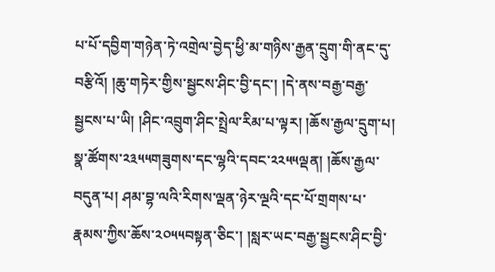པ་པོ་དབྱིག་གཉེན་ཏེ་འགྲེལ་བྱེད་ཕྱི་མ་གཉིས་རྒྱན་དྲུག་གི་ནང་དུ་བརྩིའོ། །ཆུ་གཏེར་གྱིས་སྦྱངས་ཤིང་བྱི་དང་། །དེ་ནས་བརྒྱ་བརྒྱ་སྦྱངས་པ་ཡི། །ཤིང་འབྲུག་ཤིང་སྤྲེལ་རིམ་པ་ལྟར། །ཆོས་རྒྱལ་དྲུག་པ། སྣ་ཚོགས་༢༣༥༥གཟུགས་དང་ལྷའི་དབང་༢༢༥༥ལྡན། །ཆོས་རྒྱལ་བདུན་པ། ཤམ་བྷ་ལའི་རིགས་ལྡན་ཉེར་ལྔའི་དང་པོ་གྲགས་པ་རྣམས་ཀྱིས་ཆོས་༢༠༥༥བསྟན་ཅིང་། །སླར་ཡང་བརྒྱ་སྦྱངས་ཤིང་བྱི་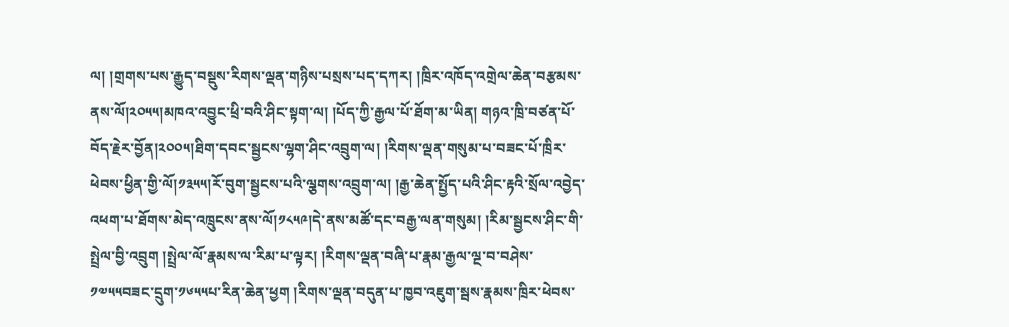ལ། །གྲགས་པས་རྒྱུད་བསྡུས་རིགས་ལྡན་གཉིས་པསྲས་པད་དཀར། །ཁྲིར་འཁོད་འགྲེལ་ཆེན་བརྩམས་ནས་ལོ།༢༠༥༥།མཁའ་འབྱུང་ཕྲི་བའི་ཤིང་སྟག་ལ། །པོད་ཀྱི་རྒྱལ་པོ་ཐོག་མ་ཡིན། གཉའ་ཁྲི་བཙན་པོ་བོད་རྗེར་བྱོན།༢༠༠༥།ཐིག་དབང་སྦྱངས་ལྷག་ཤིང་འབྲུག་ལ། །རིགས་ལྡན་གསུམ་པ་བཟང་པོ་ཁྲིར་ཕེབས་ཕྱིན་གྱི་ལོ།༡༣༥༥།རོ་བུག་སྦྱངས་པའི་ལྕགས་འབྲུག་ལ། །རྒྱ་ཆེན་སྤྱོད་པའི་ཤིང་རྟའི་སྲོལ་འབྱེད་འཕག་པ་ཐོགས་མེད་འཁྲུངས་ནས་ལོ།༡༨༥༩།དེ་ནས་མཚོ་དང་བརྒྱ་ལན་གསུམ། །རིམ་སྦྱངས་ཤིང་གི་སྤྲེལ་བྱི་འབྲུག །སྤྲེལ་ལོ་རྣམས་ལ་རིམ་པ་ལྟར། །རིགས་ལྡན་བཞི་པ་རྣམ་རྒྱལ་ལྔ་བ་བཤེས་༡༧༥༥བཟང་དྲུག་༡༦༥༥པ་རིན་ཆེན་ཕྱག །རིགས་ལྡན་བདུན་པ་ཁྱབ་འཇུག་སྦས་རྣམས་ཁྲིར་ཕེབས་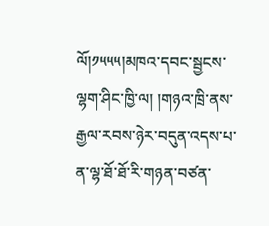ལོ།༡༥༥༥།མཁའ་དབང་སྦྱངས་ལྷག་ཤིང་ཁྱི་ལ། །གཉའ་ཁྲི་ནས་རྒྱལ་རབས་ཉེར་བདུན་འདས་པ་ན་ལྷ་ཐོ་ཐོ་རི་གཉན་བཙན་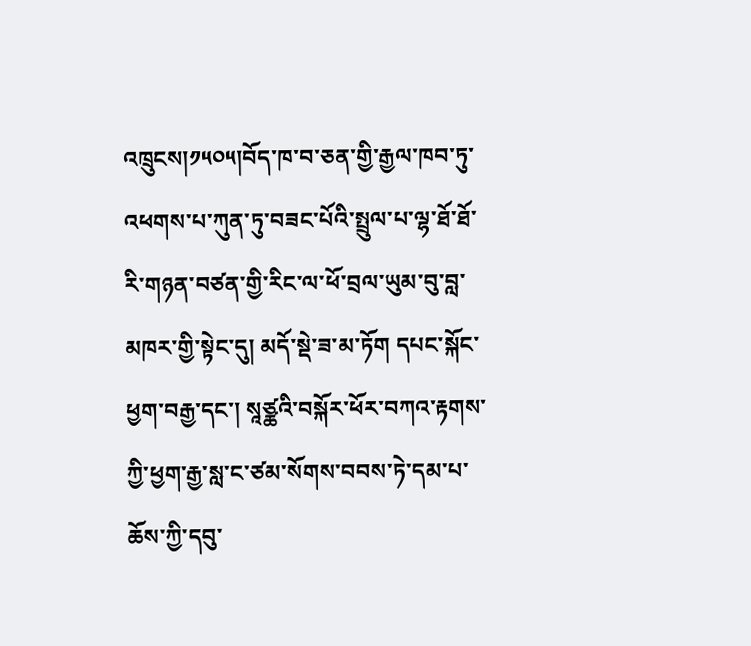འཁྲུངས།༡༥༠༥།བོད་ཁ་བ་ཅན་གྱི་རྒྱལ་ཁབ་ཏུ་འཕགས་པ་ཀུན་ཏུ་བཟང་པོའི་སྤྲུལ་པ་ལྷ་ཐོ་ཐོ་རི་གཉན་བཙན་གྱི་རིང་ལ་ཕོ་བྲལ་ཡུམ་བུ་བླ་མཁར་གྱི་སྟེང་དུ། མདོ་སྡེ་ཟ་མ་ཏོག དཔང་སྐོང་ཕྱག་བརྒྱ་དང་། སཱཙྪའི་བསྐོར་ཕོར་བཀའ་རྟགས་ཀྱི་ཕྱག་རྒྱ་སླ་ང་ཙམ་སོགས་བབས་ཏེ་དམ་པ་ཆོས་ཀྱི་དབུ་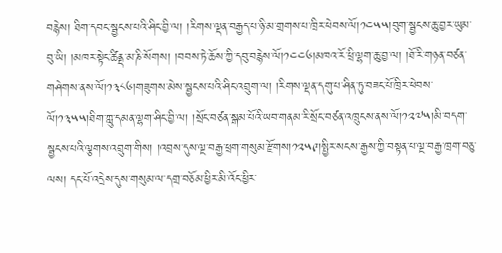བརྙེས། ཐིག་དབང་སྦྱངས་པའི་ཤིང་བྱི་ལ། །རིགས་ལྡན་བརྒྱད་པ་ཉི་མ་གྲགས་པ་ཁྲིར་ཕེབས་ལོ།༡༤༥༥།བུག་སྦྱངས་ཆུ་བྱར་ཡུམ་བུ་ཡི། །མཁར་སྟེང་ཚིནྡ་མ་ཎི་སོགས། །བབས་ཏེ་ཆོས་ཀྱི་དབུ་བརྙེས་ལོ།༡༤༤༦།མཁའ་རོ་ཕྲི་ལྷག་ཆུ་བྱ་ལ། །ཐོ་རི་གཉན་བཙན་གཤེགས་ནས་ལོ།༡༣༨༦།གཟུགས་མེས་སྦྱངས་པའི་ཤིང་འབྲུག་ལ། །རིགས་ལྡན་དགུ་པ་ཤིན་ཏུ་བཟང་པོ་ཁྲིར་ཕེབས་ལོ།༡༣༥༥།ཐིག་ཀླུ་དམན་ལྷག་ཤིང་བྱི་ལ། །སྲོང་བཙན་སྒམ་པོའི་ཡབ་གནམ་རི་སྲོང་བཙན་འཁྲུངས་ནས་ལོ།༡༢༧༥།མི་བདག་སྦྱངས་པའི་ལྕགས་འབྲུག་གིས། །འབྲས་དུས་ལྔ་བརྒྱ་ཕྲག་གསུམ་རྫོགས།༡༢༥༩།སྤྱིར་སངས་རྒྱས་ཀྱི་བསྟན་པ་ལྔ་བརྒྱ་ཁྲག་བཅུ་ལས། དང་པོ་འདྲེས་དུས་གསུམ་ལ་དགྲ་བཅོམ་ཕྱིར་མི་འོང་ཕྱིར་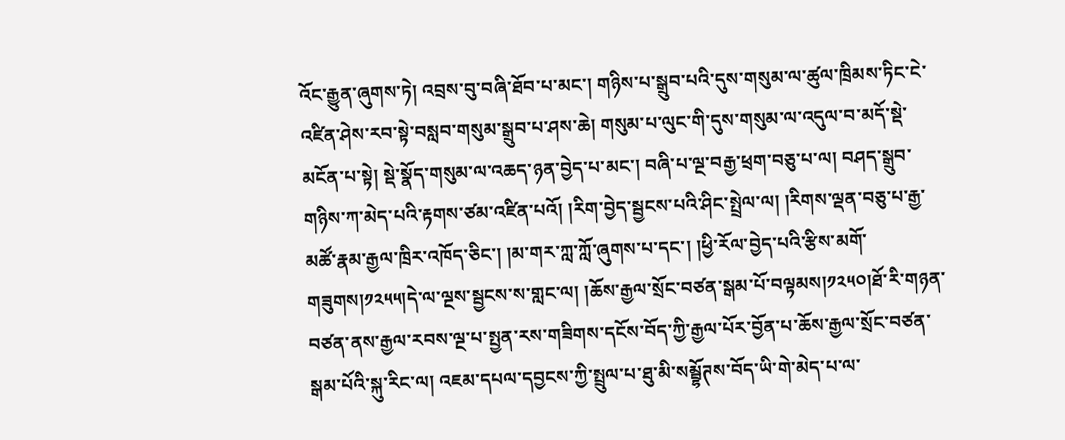འོང་རྒྱུན་ཞུགས་ཏེ། འབྲས་བུ་བཞི་ཐོབ་པ་མང་། གཉིས་པ་སྒྲུབ་པའི་དུས་གསུམ་ལ་ཚུལ་ཁྲིམས་ཏིང་ངེ་འཛིན་ཤེས་རབ་སྟེ་བསླབ་གསུམ་སྒྲུབ་པ་ཤས་ཆེ། གསུམ་པ་ལུང་གི་དུས་གསུམ་ལ་འདུལ་བ་མདོ་སྡེ་མངོན་པ་སྟེ། སྡེ་སྣོད་གསུམ་ལ་འཆད་ཉན་བྱེད་པ་མང་། བཞི་པ་ལྔ་བརྒྱ་ཕྲག་བཅུ་པ་ལ། བཤད་སྒྲུབ་གཉིས་ཀ་མེད་པའི་རྟགས་ཙམ་འཛིན་པའོ། །རིག་བྱེད་སྦྱངས་པའི་ཤིང་སྤྲེལ་ལ། །རིགས་ལྡན་བཅུ་པ་རྒྱ་མཚོ་རྣམ་རྒྱལ་ཁྲིར་འཁོད་ཅིང་། །མ་གར་ཀླ་ཀློ་ཞུགས་པ་དང་། །ཕྱི་རོལ་བྱེད་པའི་རྩིས་མགོ་གཟུགས།༡༢༥༥།དེ་ལ་ལྔས་སྦྱངས་ས་གླང་ལ། །ཆོས་རྒྱལ་སྲོང་བཙན་སྒམ་པོ་བལྟམས།༡༢༥༠།ཐོ་རི་གཉན་བཙན་ནས་རྒྱལ་རབས་ལྔ་པ་སྤྱན་རས་གཟིགས་དངོས་བོད་ཀྱི་རྒྱལ་པོར་བྱོན་པ་ཆོས་རྒྱལ་སྲོང་བཙན་སྒམ་པོའི་སྐུ་རིང་ལ། འཇམ་དཔལ་དབྱངས་ཀྱི་སྤྲུལ་པ་ཐུ་མི་སམྦྷོཊས་བོད་ཡི་གེ་མེད་པ་ལ་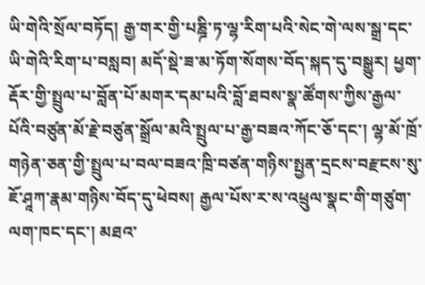ཡི་གེའི་སྲོལ་བཏོད། རྒྱ་གར་གྱི་པཎྜི་ཏ་ལྷ་རིག་པའི་སེང་གེ་ལས་སྒྲ་དང་ཡི་གེའི་རིག་པ་བསླབ། མདོ་སྡེ་ཟ་མ་ཏོག་སོགས་བོད་སྐད་དུ་བསྒྱུར། ཕྱག་རྡོར་གྱི་སྤྲུལ་པ་བློན་པོ་མགར་དམ་པའི་བློ་ཐབས་སྣ་ཚོགས་ཀྱིས་རྒྱལ་པོའི་བཙུན་མོ་རྗེ་བཙུན་སྒྲོལ་མའི་སྤྲུལ་པ་རྒྱ་བཟའ་ཀོང་ཅོ་དང་། ལྷ་མོ་ཁྲོ་གཉེན་ཅན་གྱི་སྤྲུལ་པ་བལ་བཟའ་ཁྲི་བཙན་གཉིས་སྤྱན་དྲངས་བརྫངས་སུ་ཇོ་ཤཱཀ་རྣམ་གཉིས་བོད་དུ་ཕེབས། རྒྱལ་པོས་ར་ས་འཕྲུལ་སྣང་གི་གཙུག་ལག་ཁང་དང་། མཐའ་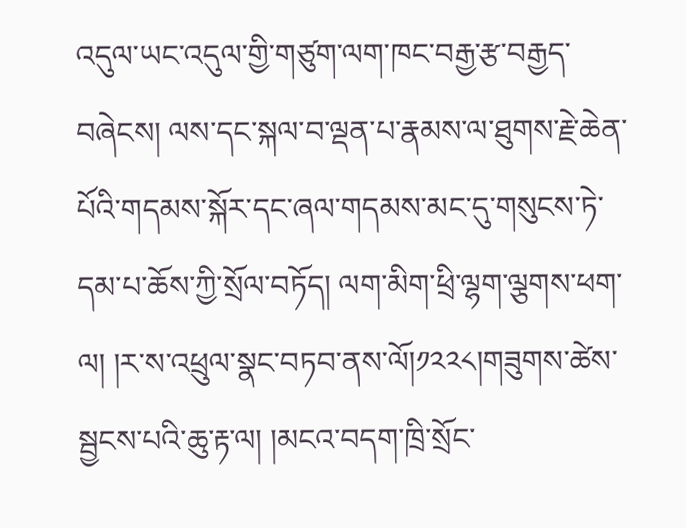འདུལ་ཡང་འདུལ་གྱི་གཙུག་ལག་ཁང་བརྒྱ་རྩ་བརྒྱད་བཞེངས། ལས་དང་སྐལ་བ་ལྡན་པ་རྣམས་ལ་ཐུགས་རྗེ་ཆེན་པོའི་གདམས་སྐོར་དང་ཞལ་གདམས་མང་དུ་གསུངས་ཏེ་དམ་པ་ཆོས་ཀྱི་སྲོལ་བཏོད། ལག་མིག་ཕྲི་ལྷག་ལྕགས་ཕག་ལ། །ར་ས་འཕྲུལ་སྣང་བཏབ་ནས་ལོ།༡༢༢༨།གཟུགས་ཚེས་སྦྱངས་པའི་ཆུ་རྟ་ལ། །མངའ་བདག་ཁྲི་སྲོང་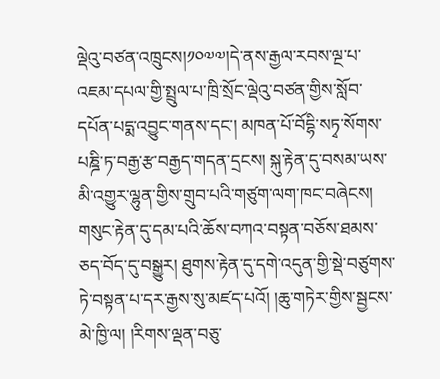ལྡེའུ་བཙན་འཁྲུངས།༡༠༧༧།དེ་ནས་རྒྱལ་རབས་ལྔ་པ་འཇམ་དཔལ་གྱི་སྤྲུལ་པ་ཁྲི་སྲོང་ལྡེའུ་བཙན་གྱིས་སློབ་དཔོན་པདྨ་འབྱུང་གནས་དང་། མཁན་པོ་བོདྷི་སཏྭ་སོགས་པཎྜི་ཏ་བརྒྱ་རྩ་བརྒྱད་གདན་དྲངས། སྐུ་རྟེན་དུ་བསམ་ཡས་མི་འགྱུར་ལྷུན་གྱིས་གྲུབ་པའི་གཙུག་ལག་ཁང་བཞེངས། གསུང་རྟེན་དུ་དམ་པའི་ཆོས་བཀའ་བསྟན་བཅོས་ཐམས་ཅད་བོད་དུ་བསྒྱུར། ཐུགས་རྟེན་དུ་དགེ་འདུན་གྱི་སྡེ་བཙུགས་ཏེ་བསྟན་པ་དར་རྒྱས་སུ་མཛད་པའོ། །ཆུ་གཏེར་གྱིས་སྦྱངས་མེ་ཁྱི་ལ། །རིགས་ལྡན་བཅུ་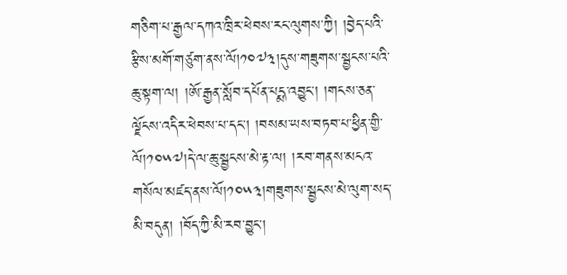གཅིག་པ་རྒྱལ་དཀའ་ཁྲིར་ཕེབས་རང་ལུགས་ཀྱི། །བྱེད་པའི་རྩིས་མགོ་གཙུག་ནས་ལོ།༡༠༧༣།དུས་གཟུགས་སྦྱངས་པའི་ཆུ་སྟག་ལ། །ཨོ་རྒྱན་སློབ་དཔོན་པདྨ་འབྱུང་། །གངས་ཅན་ལྗོངས་འདིར་ཕེབས་པ་དང་། །བསམ་ཡས་བཏབ་པ་ཕྱིན་གྱི་ལོ།༡༠༥༧།དེ་ལ་ཆུ་སྦྱངས་མེ་རྟ་ལ། །རབ་གནས་མངའ་གསོལ་མཛད་ནས་ལོ།༡༠༥༣།གཟུགས་སྦྱངས་མེ་ལུག་སད་མི་བདུན། །བོད་ཀྱི་མི་རབ་བྱུང་།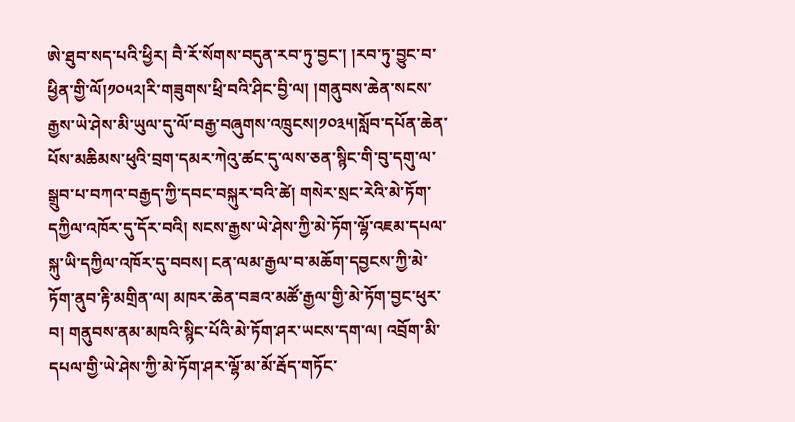ཨེ་ཐུབ་སད་པའི་ཕྱིར། བཻ་རོ་སོགས་བདུན་རབ་ཏུ་བྱང་། །རབ་ཏུ་བྱུང་བ་ཕྱིན་གྱི་ལོ།༡༠༥༢།རི་གཟུགས་ཕྲི་བའི་ཤིང་བྱི་ལ། །གནུབས་ཆེན་སངས་རྒྱས་ཡེ་ཤེས་མི་ཡུལ་དུ་ལོ་བརྒྱ་བཞུགས་འཁྲུངས།༡༠༣༥།སློབ་དཔོན་ཆེན་པོས་མཆིམས་ཕུའི་བྲག་དམར་ཀེའུ་ཚང་དུ་ལས་ཅན་སྙིང་གི་བུ་དགུ་ལ་སྒྲུབ་པ་བཀའ་བརྒྱད་ཀྱི་དབང་བསྐུར་བའི་ཚེ། གསེར་སྲང་རེའི་མེ་ཏོག་དཀྱིལ་འཁོར་དུ་དོར་བའི། སངས་རྒྱས་ཡེ་ཤེས་ཀྱི་མེ་ཏོག་ལྷོ་འཇམ་དཔལ་སྐུ་ཡི་དཀྱིལ་འཁོར་དུ་བབས། ངན་ལམ་རྒྱལ་བ་མཆོག་དབྱངས་ཀྱི་མེ་ཏོག་ནུབ་རྟི་མགྲིན་ལ། མཁར་ཆེན་བཟའ་མཚོ་རྒྱལ་གྱི་མེ་ཏོག་བྱང་ཕུར་བ། གནུབས་ནམ་མཁའི་སྙིང་པོའི་མེ་ཏོག་ཤར་ཡངས་དག་ལ། འབྲོག་མི་དཔལ་གྱི་ཡེ་ཤེས་ཀྱི་མེ་ཏོག་ཤར་ལྷོ་མ་མོ་རྦོད་གཏོང་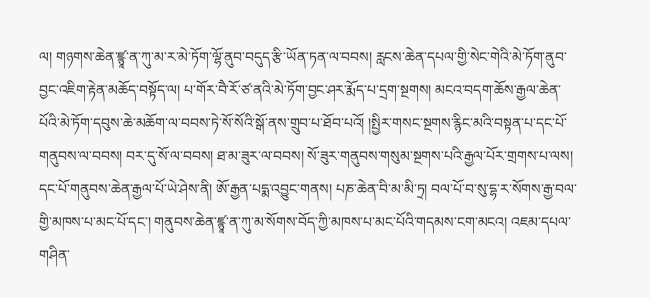ལ། གཉགས་ཆེན་ཛྙཱ་ན་ཀུ་མ་ར་མེ་ཏོག་ལྷོ་ནུབ་བདུད་རྩི་ཡོན་ཏན་ལ་བབས། རླངས་ཆེན་དཔལ་གྱི་སེང་གེའི་མེ་ཏོག་ནུབ་བྱང་འཇིག་རྟེན་མཆོད་བསྟོད་ལ། པ་གོར་བཻ་རོ་ཙ་ནའི་མེ་ཏོག་བྱང་ཤར་རྨོད་པ་དྲག་སྔགས། མངའ་བདག་ཆོས་རྒྱལ་ཆེན་པོའི་མེ་ཏོག་དབུས་ཆེ་མཆོག་ལ་བབས་ཏེ་སོ་སོའི་སྒོ་ནས་གྲུབ་པ་ཐོབ་པའོ། །སྤྱིར་གསང་སྔགས་རྙིང་མའི་བསྟན་པ་དང་པོ་གནུབས་ལ་བབས། བར་དུ་སོ་ལ་བབས། ཐ་མ་ཟུར་ལ་བབས། སོ་ཟུར་གནུབས་གསུམ་སྔགས་པའི་རྒྱལ་པོར་གྲགས་པ་ལས། དང་པོ་གནུབས་ཆེན་རྒྱལ་པོ་ཡེ་ཤེས་ནི། ཨོ་རྒྱན་པདྨ་འབྱུང་གནས། པཎ་ཆེན་བི་མ་མི་ཏྲ། བལ་པོ་བ་སུ་དྷ་ར་སོགས་རྒྱ་བལ་གྱི་མཁས་པ་མང་པོ་དང་། གནུབས་ཆེན་ཛྙཱ་ན་ཀུ་མ་སོགས་བོད་ཀྱི་མཁས་པ་མང་པོའི་གདམས་ངག་མངའ། འཇམ་དཔལ་གཤིན་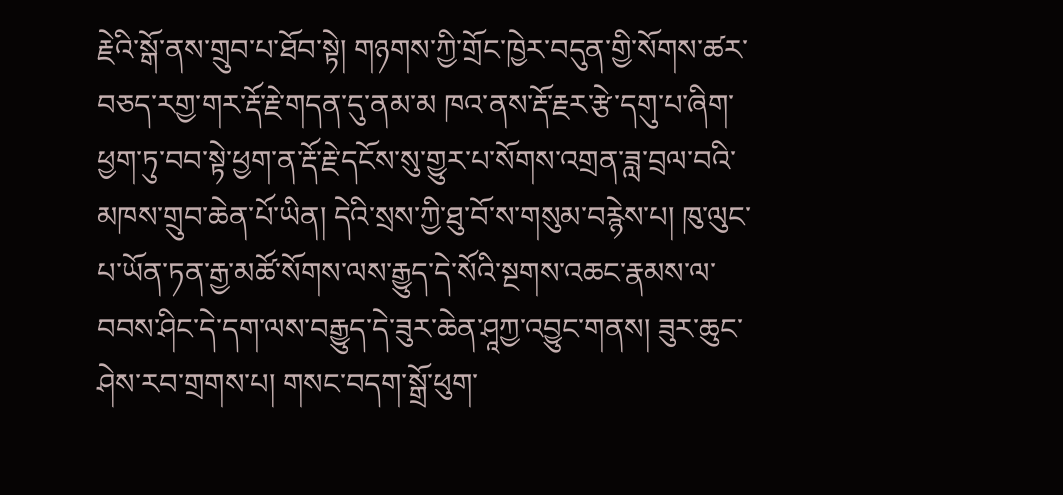རྗེའི་སྒོ་ནས་གྲུབ་པ་ཐོབ་སྟེ། གཉགས་ཀྱི་གྲོང་ཁྱེར་བདུན་གྱི་སོགས་ཚར་བཅད་རགྱ་གར་རྡོ་རྗེ་གདན་དུ་ནམ་མ ཁའ་ནས་རྡོ་རྗར་རྩེ་དགུ་པ་ཞིག་ཕྱག་ཏུ་བབ་སྟེ་ཕྱག་ན་རྡོ་རྗེ་དངོས་སུ་གྱུར་པ་སོགས་འགྲན་ཟླ་བྲལ་བའི་མཁས་གྲུབ་ཆེན་པོ་ཡིན། དེའི་སྲས་ཀྱི་ཐུ་བོ་ས་གསུམ་བརྙེས་པ། ཁུ་ལུང་པ་ཡོན་ཏན་རྒྱ་མཚོ་སོགས་ལས་རྒྱུད་དེ་སོའི་སྔགས་འཆང་རྣམས་ལ་བབས་ཤིང་དེ་དག་ལས་བརྒྱུད་དེ་ཟུར་ཆེན་ཤཱཀྱ་འབྱུང་གནས། ཟུར་ཆུང་ཤེས་རབ་གྲགས་པ། གསང་བདག་སྒྲོ་ཕུག་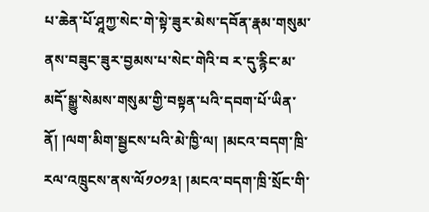པ་ཆེན་པོ་ཤཱཀྱ་སེང་གེ་སྟེ་ཟུར་མེས་དབོན་རྣམ་གསུམ་ནས་བཟུང་ཟུར་བྱམས་པ་སེང་གེའི་བ ར་དུ་རྙིང་མ་མདོ་སྒྱུ་སེམས་གསུམ་གྱི་བསྟན་པའི་དབག་པོ་ཡིན་ནོ། །ལག་མིག་སྦྱངས་པའི་མེ་ཁྱི་ལ། །མངའ་བདག་ཁྲི་རལ་འཁྲུངས་ནས་ལོ༡༠༡༣། །མངའ་བདག་ཁྲི་སྲོང་གི་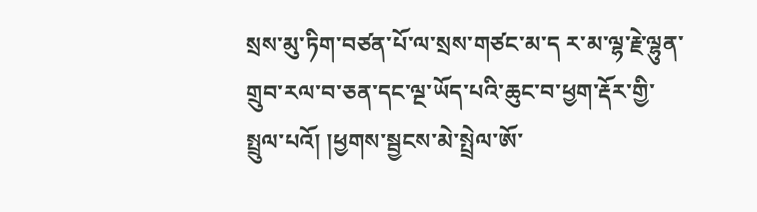སྲས་མུ་ཏིག་བཙན་པོ་ལ་སྲས་གཙང་མ་ད ར་མ་ལྷ་རྗེ་ལྷུན་གྲུབ་རལ་བ་ཅན་དང་ལྔ་ཡོད་པའི་ཆུང་བ་ཕྱག་རྡོར་གྱི་སྤྲུལ་པའོ། །ཕྱགས་སྦྱངས་མེ་སྤྲེལ་ཨོ་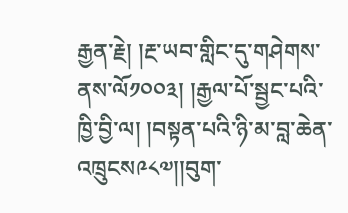རྒྱན་རྗེ། །རྔ་ཡབ་གླིང་དུ་གཤེགས་ནས་ལོ༡༠༠༣། །རྒྱལ་པོ་སྦྱང་པའི་ཁྱི་བྱི་ལ། །བསྟན་པའི་ཉི་མ་བླ་ཆེན་འཁྲུངས༩༨༧།།བུག་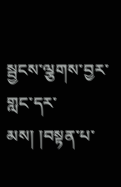སྦྱངས་ལྕགས་བྱར་གླང་དར་མས། །བསྟན་པ་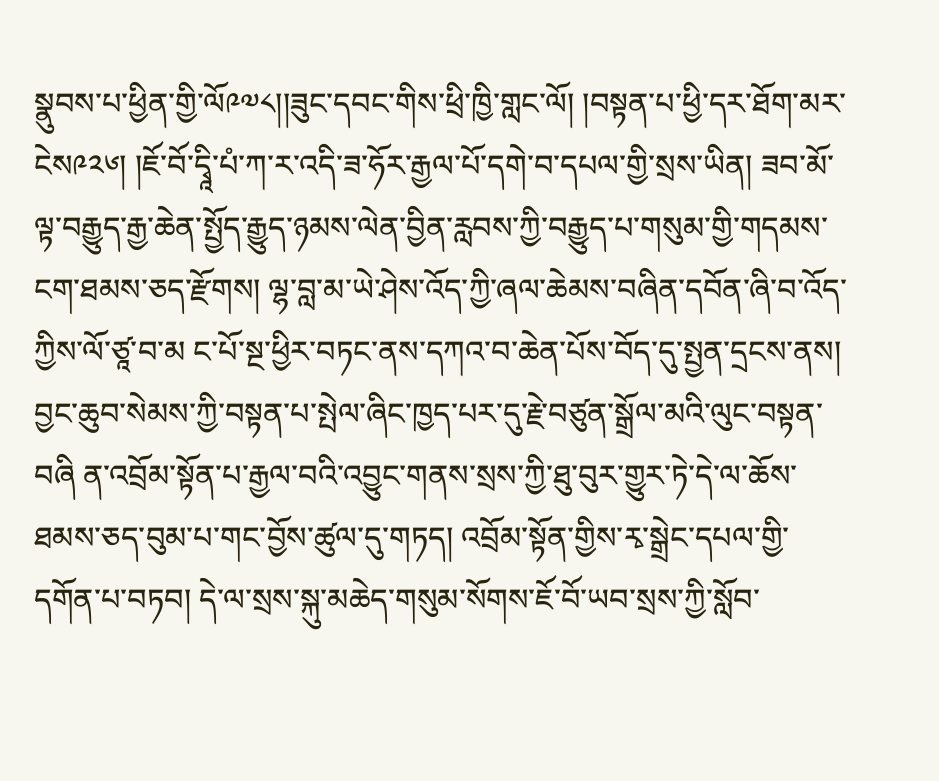སྣུབས་པ་ཕྱིན་གྱི་ལོ༩༧༨།།ཟུང་དབང་གིས་ཕྲི་ཁྱི་གླང་ལོ། །བསྟན་པ་ཕྱི་དར་ཐོག་མར་ངེས༩༢༦། །ཇོ་བོ་དྭཱི་པཾ་ཀ་ར་འདི་ཟ་ཧོར་རྒྱལ་པོ་དགེ་བ་དཔལ་གྱི་སྲས་ཡིན། ཟབ་མོ་ལྟ་བརྒྱུད་རྒྱ་ཆེན་སྤྱོད་རྒྱུད་ཉམས་ལེན་བྱིན་རླབས་ཀྱི་བརྒྱུད་པ་གསུམ་གྱི་གདམས་ངག་ཐམས་ཅད་རྫོགས། ལྷ་བླ་མ་ཡེ་ཤེས་འོད་ཀྱི་ཞལ་ཆེམས་བཞིན་དབོན་ཞི་བ་འོད་ཀྱིས་ལོ་ཙཱ་བ་མ ང་པོ་སྔ་ཕྱིར་བཏང་ནས་དཀའ་བ་ཆེན་པོས་བོད་དུ་སྤྱན་དྲངས་ནས། བྱང་ཆུབ་སེམས་ཀྱི་བསྟན་པ་སྤེལ་ཞིང་ཁྱད་པར་དུ་རྗེ་བཙུན་སྒྲོལ་མའི་ལུང་བསྟན་བཞི ན་འབྲོམ་སྟོན་པ་རྒྱལ་བའི་འབྱུང་གནས་སྲས་ཀྱི་ཐུ་བུར་གྱུར་ཏེ་དེ་ལ་ཆོས་ཐམས་ཅད་བུམ་པ་གང་བྱོས་ཚུལ་དུ་གཏད། འབྲོམ་སྟོན་གྱིས་རྭ་སྒྲེང་དཔལ་གྱི་དགོན་པ་བཏབ། དེ་ལ་སྲས་སྐུ་མཆེད་གསུམ་སོགས་ཇོ་བོ་ཡབ་སྲས་ཀྱི་སློབ་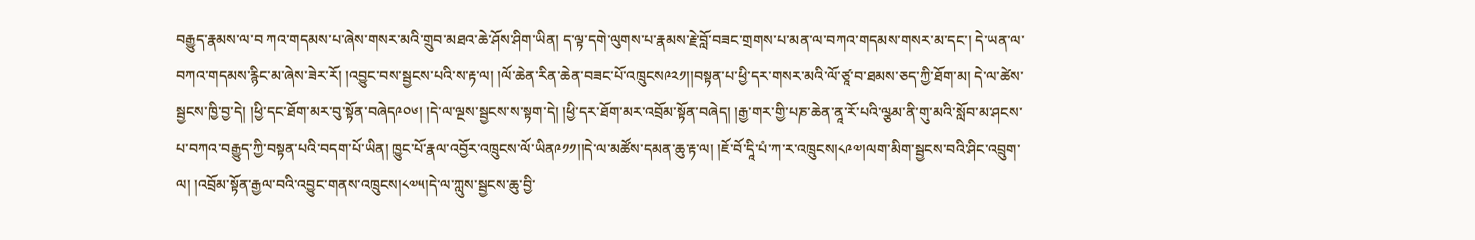བརྒྱུད་རྣམས་ལ་བ ཀའ་གདམས་པ་ཞེས་གསར་མའི་གྲུབ་མཐའ་ཆེ་ཤོས་ཤིག་ཡིན། ད་ལྟ་དགེ་ལུགས་པ་རྣམས་རྗེ་བློ་བཟང་གྲགས་པ་མན་ལ་བཀའ་གདམས་གསར་མ་དང་། དེ་ཡན་ལ་བཀའ་གདམས་རྙིང་མ་ཞེས་ཟེར་རོ། །འབྱུང་བས་སྦྱངས་པའི་ས་རྟ་ལ། །ལོ་ཆེན་རིན་ཆེན་བཟང་པོ་འཁྲུངས༩༢༡།།བསྟན་པ་ཕྱི་དར་གསར་མའི་ལོ་ཙཱ་བ་ཐམས་ཅད་ཀྱི་ཐོག་མ། དེ་ལ་ཚེས་སྦྱངས་ཁྱི་བྱ་དེ། །ཕྱི་དང་ཐོག་མར་བུ་སྟོན་བཞེད༩༠༦། །དེ་ལ་ལྔས་སྦྱངས་ས་སྟག་དེ། །ཕྱི་དར་ཐོག་མར་འབྲོམ་སྟོན་བཞེད། །རྒྱ་གར་གྱི་པཎ་ཆེན་ནཱ་རོ་པའི་ལྩམ་ནི་གུ་མའི་སློབ་མ་ཤངས་པ་བཀའ་བརྒྱུད་ཀྱི་བསྟན་པའི་བདག་པོ་ཡིན། ཁྱུང་པོ་རྣལ་འབྱོར་འཁྲུངས་ལོ་ཡིན༩༡༡།།དེ་ལ་མཚོས་དམན་ཆུ་རྟ་ལ། །ཇོ་བོ་དཱི་པཾ་ཀ་ར་འཁྲུངས།༨༩༧།ལག་མིག་སྦྱངས་བའི་ཤིང་འབྲུག་ལ། །འབྲོམ་སྟོན་རྒྱལ་བའི་འབྱུང་གནས་འཁྲུངས།༨༧༥།དེ་ལ་ཀླུས་སྦྱངས་ཆུ་བྱི་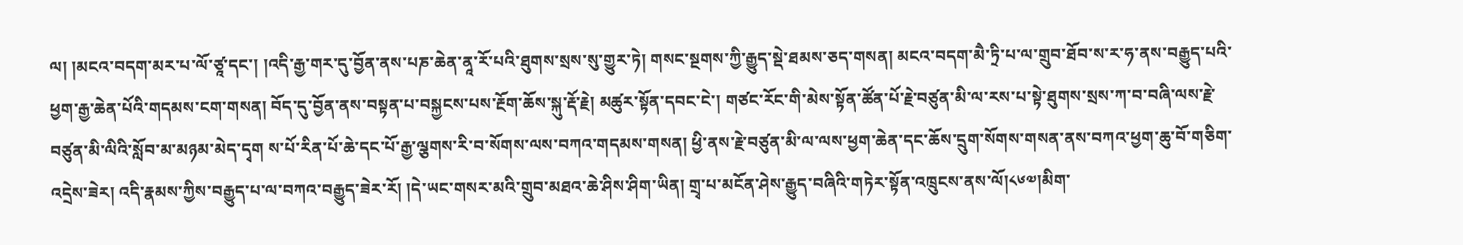ལ། །མངའ་བདག་མར་པ་ལོ་ཙཱ་དང་། །འདི་རྒྱ་གར་དུ་བྱོན་ནས་པཎ་ཆེན་ནཱ་རོ་པའི་ཐུགས་སྲས་སུ་གྱུར་ཏེ། གསང་སྔགས་ཀྱི་རྒྱུད་སྡེ་ཐམས་ཅད་གསན། མངའ་བདག་མཻ་ཏྲི་པ་ལ་གྲུབ་ཐོབ་ས་ར་ཧ་ནས་བརྒྱུད་པའི་ཕྱག་རྒྱ་ཆེན་པོའི་གདམས་ངག་གསན། བོད་དུ་བྱོན་ནས་བསྟན་པ་བསྐྱངས་པས་རྔོག་ཆོས་སྐུ་རྡོ་རྗེ། མཚུར་སྟོན་དབང་ངེ་། གཙང་རོང་གི་མེས་སྟོན་ཚོན་པོ་རྗེ་བཙུན་མི་ལ་རས་པ་སྟེ་ཐུགས་སྲས་ཀ་བ་བཞི་ལས་རྗེ་བཙུན་མི་ལིའི་སློབ་མ་མཉམ་མེད་དྭག ས་པོ་རིན་པོ་ཆེ་དང་པོ་རྒྱ་ལྕགས་རི་བ་སོགས་ལས་བཀའ་གདམས་གསན། ཕྱི་ནས་རྗེ་བཙུན་མི་ལ་ལས་ཕྱག་ཆེན་དང་ཆོས་དྲུག་སོགས་གསན་ནས་བཀའ་ཕྱག་ཆུ་བོ་གཅིག་འདྲེས་ཟེར། འདི་རྣམས་ཀྱིས་བརྒྱུད་པ་ལ་བཀའ་བརྒྱུད་ཟེར་རོ། །དེ་ཡང་གསར་མའི་གྲུབ་མཐའ་ཆེ་ཤིས་ཤིག་ཡིན། གྲྭ་པ་མངོན་ཤེས་རྒྱུད་བཞིའི་གཏེར་སྟོན་འཁྲུངས་ནས་ལོ།༨༦༧།མིག་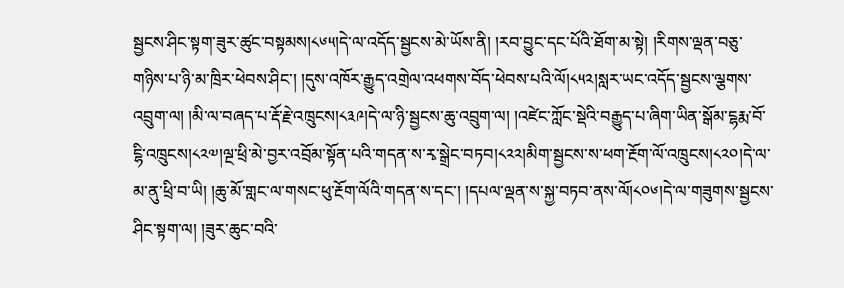སྦྱངས་ཤིང་སྟག་ཟུར་ཚུང་བསྟམས།༨༦༥།དེ་ལ་འདོད་སྦྱངས་མེ་ཡོས་ནི། །རབ་བྱུང་དང་པོའི་ཐོག་མ་སྟེ། །རིགས་ལྡན་བཅུ་གཉིས་པ་ཉི་མ་ཁྲིར་ཕེབས་ཤིང་། །དུས་འཁོར་རྒྱུད་འགྲེལ་འཕགས་བོད་ཕེབས་པའི་ལོ།༨༥༢།སླར་ཡང་འདོད་སྦྱངས་ལྕགས་འབྲུག་ལ། །མི་ལ་བཞད་པ་རྡོ་རྗེ་འཁྲུངས།༨༣༩།དེ་ལ་ཉི་སྦྱངས་ཆུ་འབྲུག་ལ། །འཛེང་ཀློང་སྡེའི་བརྒྱུད་པ་ཞིག་ཡིན་སྒོམ་ངྷརྨ་བོ་ངྷི་འཁྲུངས།༨༢༧།ལྔ་ཕྲི་མེ་བྱར་འབྲོམ་སྟོན་པའི་གདན་ས་རྭ་སྒྲེང་བཏབ།༨༢༢།མིག་སྦྱངས་ས་ཕག་རྔོག་ལོ་འཁྲུངས།༨༢༠།དེ་ལ་མ་ནུ་ཕྲི་བ་ཡི། །ཆུ་མོ་གླང་ལ་གསང་ཕུ་རྔོག་ལོའི་གདན་ས་དང་། །དཔལ་ལྡན་ས་སྐྱ་བཏབ་ནས་ལོ།༨༠༦།དེ་ལ་གཟུགས་སྦྱངས་ཤིང་སྟག་ལ། །ཟུར་ཆུང་བའི་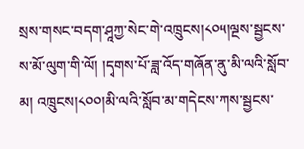སྲས་གསང་བདག་ཤཱཀྱ་སེང་གེ་འཁྲུངས།༨༠༥།ལྔས་སྦྱངས་ས་མོ་ལུག་གི་ལོ། །དྭགས་པོ་ཟླ་འོད་གཞོན་ནུ་མི་ལའི་སློབ་མ། འཁྲུངས།༨༠༠།མི་ལའི་སློབ་མ་གདེངས་ཀས་སྦྱངས་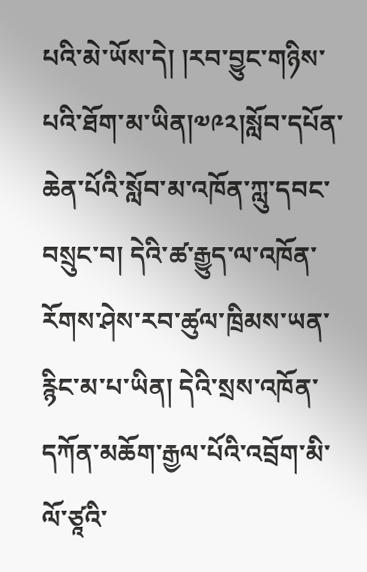པའི་མེ་ཡོས་དེ། །རབ་བྱུང་གཉིས་པའི་ཐོག་མ་ཡིན།༧༩༢།སློབ་དཔོན་ཆེན་པོའི་སློབ་མ་འཁོན་ཀླུ་དབང་བསྲུང་བ། དེའི་ཚ་རྒྱུད་ལ་འཁོན་རོགས་ཤེས་རབ་ཚུལ་ཁྲིམས་ཡན་རྙིང་མ་པ་ཡིན། དེའི་སྲས་འཁོན་དཀོན་མཆོག་རྒྱལ་པོའི་འབྲོག་མི་ལོ་ཙཱའི་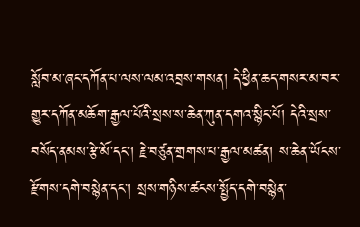སློབ་མ་ཞང་དཀོན་པ་ལས་ལམ་འབྲས་གསན། དེ་ཕྱིན་ཆད་གསར་མ་བར་གྱུར་དཀོན་མཆོག་རྒྱལ་པོའི་སྲས་ས་ཆེན་ཀུན་དགའ་སྙིང་པོ། དེའི་སྲས་བསོད་ནམས་རྩེ་མོ་དང་། རྗེ་བཙུན་གྲགས་པ་རྒྱལ་མཚན། ས་ཆེན་ཡོངས་རྫོགས་དགེ་བསྙེན་དང་། སྲས་གཉིས་ཚངས་སྤྱོད་དགེ་བསྙེན་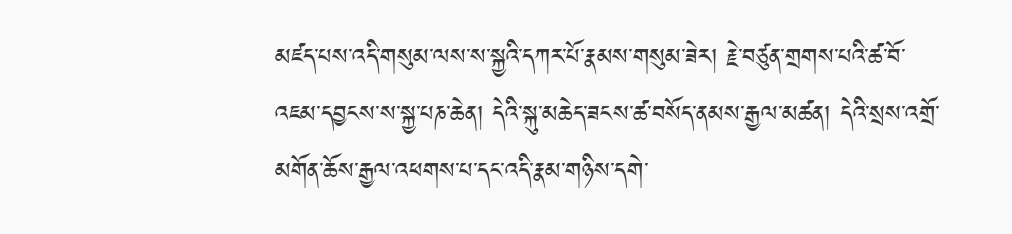མཛད་པས་འདི་གསུམ་ལས་ས་སྐྱའི་དཀར་པོ་རྣམས་གསུམ་ཟེར། རྗེ་བཙུན་གྲགས་པའི་ཚ་བོ་འཇམ་དབྱངས་ས་སྐྱ་པཎ་ཆེན། དེའི་སྐུ་མཆེད་ཟངས་ཚ་བསོད་ནམས་རྒྱལ་མཚན། དེའི་སྲས་འགྲོ་མགོན་ཆོས་རྒྱལ་འཕགས་པ་དང་འདི་རྣམ་གཉིས་དགེ་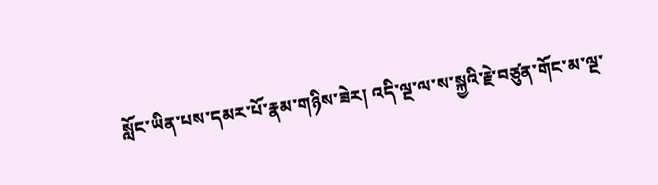སློང་ཡིན་པས་དམར་པོ་རྣམ་གཉིས་ཟེར། འདི་ལྔ་ལ་ས་སྐྱའི་རྗེ་བཙུན་གོང་མ་ལྔ་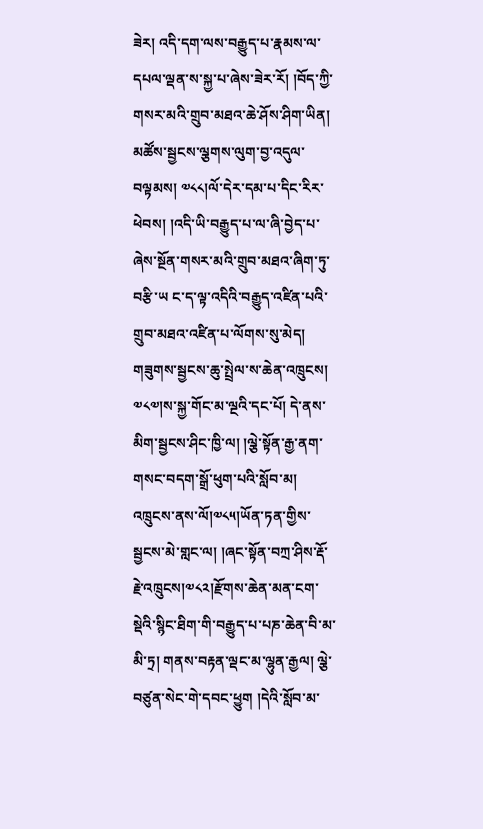ཟེར། འདི་དག་ལས་བརྒྱུད་པ་རྣམས་ལ་དཔལ་ལྡན་ས་སྐྱ་པ་ཞེས་ཟེར་རོ། །བོད་ཀྱི་གསར་མའི་གྲུབ་མཐའ་ཆེ་ཤོས་ཤིག་ཡིན། མཚོས་སྦྱངས་ལྕགས་ལུག་བྱ་འདུལ་བལྟམས། ༧༨༨།ལོ་དེར་དམ་པ་དིང་རིར་ཕེབས། །འདི་ཡི་བརྒྱུད་པ་ལ་ཞི་བྱེད་པ་ཞེས་སྔོན་གསར་མའི་གྲུབ་མཐའ་ཞིག་ཏུ་བརྩི་ཡ ང་ད་ལྟ་འདིའི་བརྒྱུད་འཛིན་པའི་གྲུབ་མཐའ་འཛིན་པ་ལོགས་སུ་མེད། གཟུགས་སྦྱངས་ཆུ་སྤྲེལ་ས་ཆེན་འཁྲུངས། ༧༨༧།ས་སྐྱ་གོང་མ་ལྔའི་དང་པོ། དེ་ནས་མིག་སྦྱངས་ཤིང་ཁྱི་ལ། །ལྕེ་སྟོན་རྒྱ་ནག་གསང་བདག་སྒྲོ་ཕུག་པའི་སློབ་མ། འཁྲུངས་ནས་ལོ།༧༨༥།ཡོན་ཏན་གྱིས་སྦྱངས་མེ་གླང་ལ། །ཞང་སྟོན་བཀྲ་ཤིས་རྡོ་རྗེ་འཁྲུངས།༧༨༢།རྫོགས་ཆེན་མན་ངག་སྡེའི་སྙིང་ཐིག་གི་བརྒྱུད་པ་པཎ་ཆེན་བི་མ་མི་ཏྲ། གནས་བརྟན་ལྡང་མ་ལྷུན་རྒྱལ། ལྕེ་བཙུན་སེང་གེ་དབང་ཕྱུག །དེའི་སློབ་མ་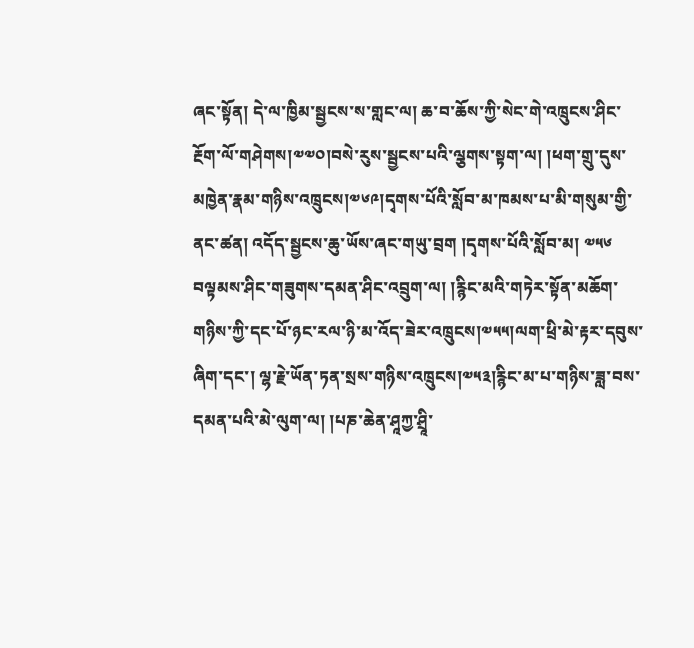ཞང་སྟོན། དེ་ལ་ཁྱིམ་སྦྱངས་ས་གླང་ལ། ཆ་བ་ཆོས་ཀྱི་སེང་གེ་འཁྲུངས་ཤིང་རྔོག་ལོ་གཤེགས།༧༧༠།བསེ་རུས་སྦྱངས་པའི་ལྕགས་སྟག་ལ། །ཕག་གྲུ་དུས་མཁྱེན་རྣམ་གཉིས་འཁྲུངས།༧༦༩།དྭགས་པོའི་སློབ་མ་ཁམས་པ་མི་གསུམ་གྱི་ནང་ཚན། འདོད་སྦྱངས་ཆུ་ཡོས་ཞང་གཡུ་བྲག །དྭགས་པོའི་སློབ་མ། ༧༥༦ བལྟམས་ཤིང་གཟུགས་དམན་ཤིང་འབྲུག་ལ། །རྙིང་མའི་གཏེར་སྟོན་མཆོག་གཉིས་ཀྱི་དང་པོ་ཉང་རལ་ཉི་མ་འོད་ཟེར་འཁྲུངས།༧༥༥།ལག་ཕྲི་མེ་རྟར་དབུས་ཞིག་དང་། ལྷ་རྗེ་ཡོན་ཏན་སྲས་གཉིས་འཁྲུངས།༧༥༣།རྙིང་མ་པ་གཉིས་ཟླ་བས་དམན་པའི་མེ་ལུག་ལ། །པཎ་ཆེན་ཤཱཀྱ་ཤྲཱི་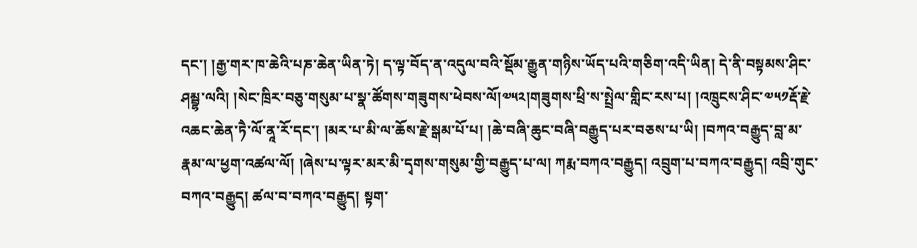དང་། །རྒྱ་གར་ཁ་ཆེའི་པཎ་ཆེན་ཡིན་ཏེ། ད་ལྟ་བོད་ན་འདུལ་བའི་སྡོམ་རྒྱུན་གཉིས་ཡོད་པའི་གཅིག་འདི་ཡིན། དེ་ནི་བསྟམས་ཤིང་ཤམྦྷ་ལའི། །སེང་ཁྲིར་བཅུ་གསུམ་པ་སྣ་ཚོགས་གཟུགས་ཕེབས་ལོ།༧༥༢།གཟུགས་ཕྲི་ས་སྤྲེལ་གླིང་རས་པ། །འཁྲུངས་ཤིང་༧༥༡རྡོ་རྗེ་འཆང་ཆེན་ཏཻ་ལོ་ནཱ་རོ་དང་། །མར་པ་མི་ལ་ཆོས་རྗེ་སྒམ་པོ་པ། །ཆེ་བཞི་ཆུང་བཞི་བརྒྱུད་པར་བཅས་པ་ཡི། །བཀའ་བརྒྱུད་བླ་མ་རྣམ་ལ་ཕྱག་འཚལ་ལོ། །ཞེས་པ་ལྟར་མར་མི་དྭགས་གསུམ་གྱི་བརྒྱུད་པ་ལ། ཀརྨ་བཀའ་བརྒྱུད། འབྲུག་པ་བཀའ་བརྒྱུད། འབྲི་གུང་བཀའ་བརྒྱུད། ཚལ་བ་བཀའ་བརྒྱུད། སྟག་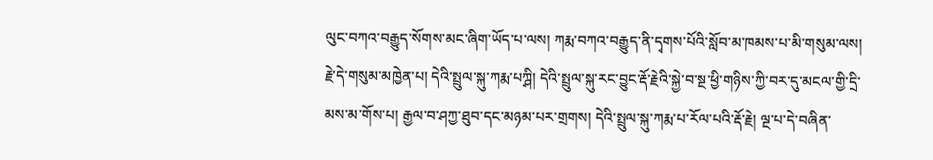ལུང་བཀའ་བརྒྱུད་སོགས་མང་ཞིག་ཡོད་པ་ལས། ཀརྨ་བཀའ་བརྒྱུད་ནི་དྭགས་པོའི་སློབ་མ་ཁམས་པ་མི་གསུམ་ལས། རྗེ་དེ་གསུམ་མཁྱེན་པ། དེའི་སྤྲུལ་སྐུ་ཀརྨ་པཀྴི། དེའི་སྤྲུལ་སྐུ་རང་བྱུང་རྡོ་རྗེའི་སྐྱེ་བ་སྔ་ཕྱི་གཉིས་ཀྱི་བར་དུ་མངལ་གྱི་དྲི་མས་མ་གོས་པ། རྒྱལ་བ་ཤཀྱ་ཐུབ་དང་མཉམ་པར་གྲགས། དེའི་སྤྲུལ་སྐུ་ཀརྨ་པ་རོལ་པའི་རྡོ་རྗེ། ལྔ་པ་དེ་བཞིན་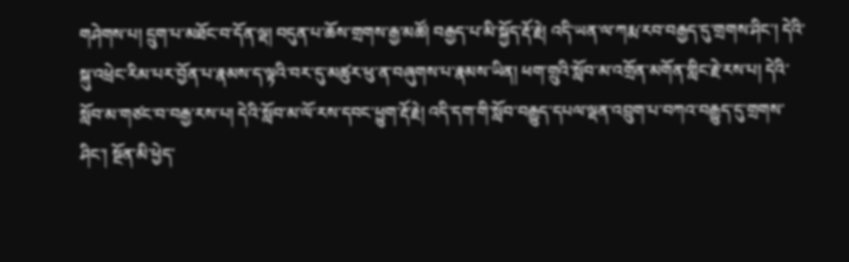གཤེགས་པ། དྲུག་པ་མཐོང་བ་དོན་ལྡ། བདུན་པ་ཆོས་གྲགས་རྒྱ་མཚོ། བརྒྱད་པ་མི་སྐྱོད་རྡོ་རྗེ། འདི་ཡན་ལ་ཀརྨ་རབ་བརྒྱད་དུ་གྲགས་ཤིང་། དེའི་སྐུ་འཕྲེང་རིམ་པར་བྱོན་པ་རྣམས་ད་ལྟའི་བར་དུ་མཚུར་ཕུ་ན་བཞུགས་པ་རྣམས་ཡིན། ཕག་གྲུའི་སློབ་མ་འགྲོན་མགོན་གླིང་རྗེ་རས་པ། དེའི་སློབ་མ་གཙང་བ་བརྒྱ་རས་པ། དེའི་སློབ་མ་ལོ་རས་དབང་ཕྱུག་རྡོ་རྗེ། འདི་དག་གི་སློབ་བརྒྱུད་དཔལ་ལྡན་འབྲུག་པ་བཀའ་བརྒྱུད་དུ་གྲགས་ཤིང་། སྔོན་མི་ཕྱེད་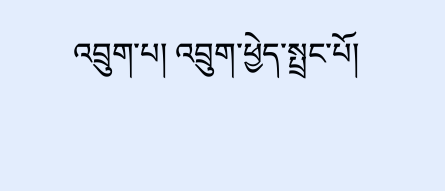འབྲུག་པ། འབྲུག་ཕྱེད་སྤྲང་པོ།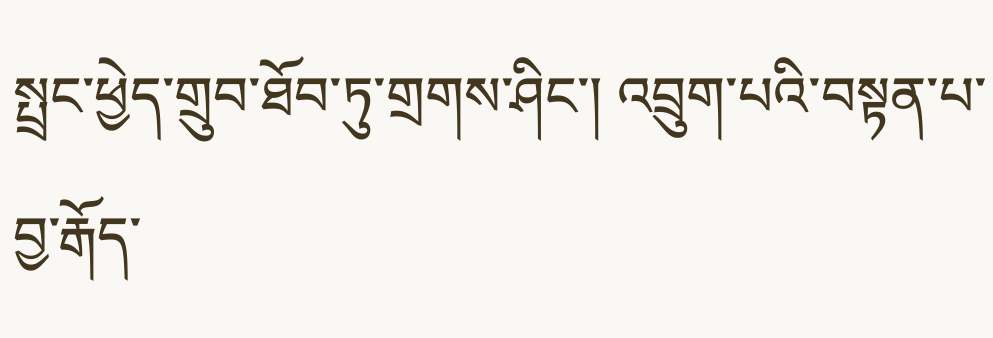སྤྲང་ཕྱེད་གྲུབ་ཐོབ་ཏུ་གྲགས་ཤིང་། འབྲུག་པའི་བསྟན་པ་བྱ་རྒོད་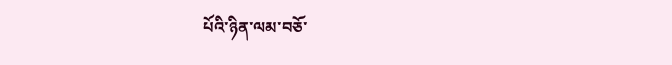པོའི་ཉིན་ལམ་བཅོ་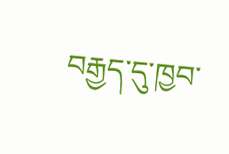བརྒྱད་དུ་ཁྱབ་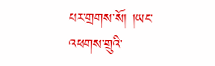པར་གྲགས་སོ། །ཡང་འཕགས་གྲུའི་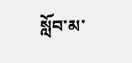སློབ་མ་